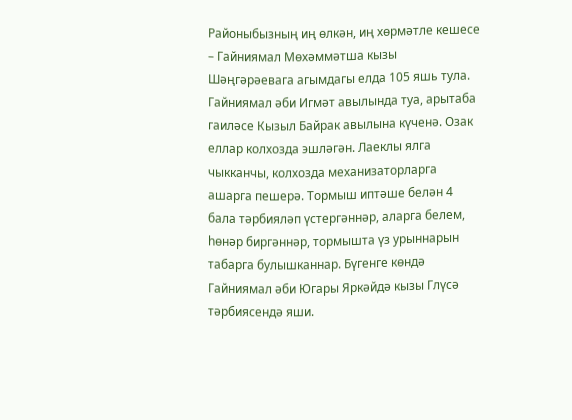Районыбызның иң өлкән, иң хөрмәтле кешесе – Гайниямал Мөхәммәтша кызы Шәңгәрәевага агымдагы елда 105 яшь тула.
Гайниямал әби Игмәт авылында туа, арытаба гаиләсе Кызыл Байрак авылына күченә. Озак еллар колхозда эшләгән. Лаеклы ялга чыкканчы, колхозда механизаторларга ашарга пешерә. Тормыш иптәше белән 4 бала тәрбияләп үстергәннәр, аларга белем, һөнәр биргәннәр, тормышта үз урыннарын табарга булышканнар. Бүгенге көндә Гайниямал әби Югары Яркәйдә кызы Глүсә тәрбиясендә яши.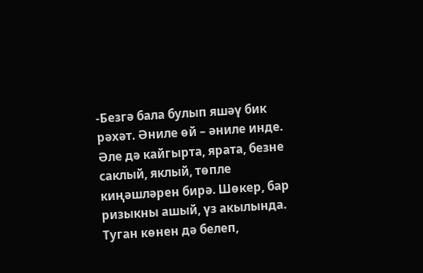-Безгә бала булып яшәү бик рәхәт. Әниле өй – әниле инде. Әле дә кайгырта, ярата, безне саклый, яклый, төпле киңәшләрен бирә. Шөкер, бар ризыкны ашый, үз акылында. Туган көнен дә белеп,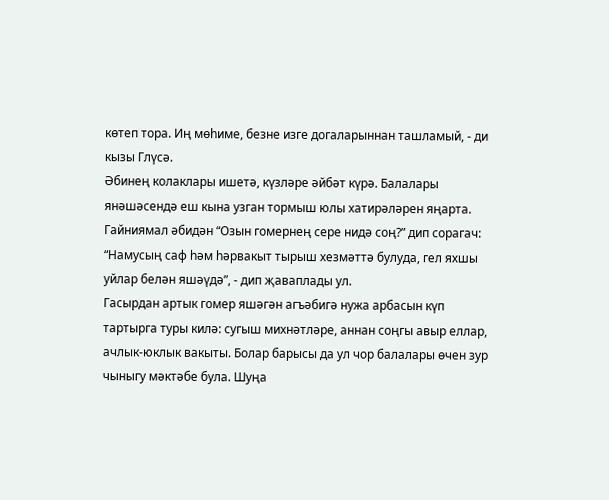көтеп тора. Иң мөһиме, безне изге догаларыннан ташламый, - ди кызы Глүсә.
Әбинең колаклары ишетә, күзләре әйбәт күрә. Балалары янәшәсендә еш кына узган тормыш юлы хатирәләрен яңарта.
Гайниямал әбидән “Озын гомернең сере нидә соң?” дип сорагач: “Намусың саф һәм һәрвакыт тырыш хезмәттә булуда, гел яхшы уйлар белән яшәүдә”, - дип җаваплады ул.
Гасырдан артык гомер яшәгән агъәбигә нужа арбасын күп тартырга туры килә: сугыш михнәтләре, аннан соңгы авыр еллар, ачлык-юклык вакыты. Болар барысы да ул чор балалары өчен зур чыныгу мәктәбе була. Шуңа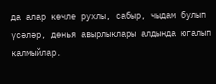да алар көчле рухлы, сабыр, чыдам булып үсәләр, дөнья авырлыклары алдында югалып калмыйлар.